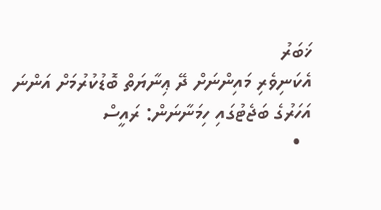ޚަބަރު
އެކަނިވެރި މައިންނަށް ދޭ ޢިނާޔަތް ބޮޑުކުރުމަށް އަންނަ އަހަރުގެ ބަޖެޓުގައި ހިމަނާނަން: ރައީސް
  •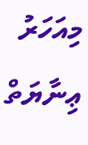މިއަހަރު ޢިނާޔަތް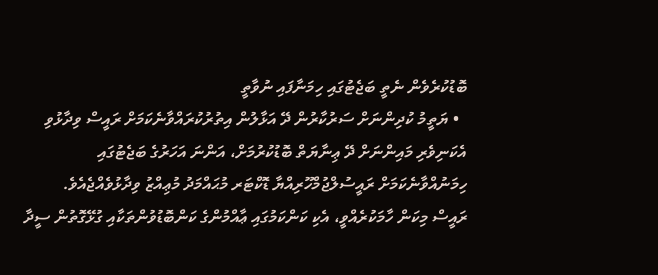ބޮޑުކުރެވެން ނެތީ ބަޖެޓުގައި ހިމަނާފައި ނުވާތީ
  • ޔަތީމު ކުދިންނަށް ސަރުކާރުން ދޭ އަޅާލުން އިތުރުކުރައްވާނެކަމަށް ރައީސް ވިދާޅުވި
އެކަނިވެރި މައިންނަށް ދޭ ޢިނާޔަތް ބޮޑުކުރުމަށް، އަންނަ އަހަރުގެ ބަޖެޓުގައި ހިމަނުއްވާނެކަމަށް ރައީސުލްޖުމްހޫރިއްޔާ ޑޮކްޓަރ މުޙައްމަދު މުޢިއްޒު ވިދާޅުވެއްޖެއެވެ.
ރައީސް މިކަން ހާމަކުރެއްވީ، އެކި ކަންކަމުގައި ޢާއްމުންގެ ކަންބޮޑުވުންތަކާއި ގުޅޭގޮތުން ސީދާ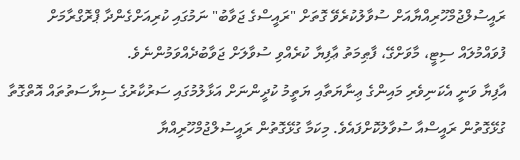ރައީސުލްޖުމްހޫރިއްޔާއަށް ސުވާލުކުރެވޭ ގޮތަށް "ރައީސްގެ ޖަވާބު" ނަމުގައި ކުރިއަށްގެންދާ ޕްރޮގްރާމަށް ފުވައްމުލައް ސިޓީ، މާވަށްގޭ، ފާޠިމަތު ޢާފިޔާ ކުރެއްވި ސުވާލަށް ޖަވާބުދެއްވަމުންނެވެ.
އާފިޔާ ވަނީ އެކަނިވެރި މައިންގެ ޢިނާޔަތާއި ޔަތީމު ކުދީންނަށް އަޅާލުމުގައި ސަރުކާރުގެ ސިޔާސަތުތައް އޮތްގޮތާ ގުޅޭގޮތުން ރައީސްއާ ސުވާލުކޮށްފައެވެ. މިކަމާ ގުޅޭގޮތުން ރައީސުލްޖުމްހޫރިއްޔާ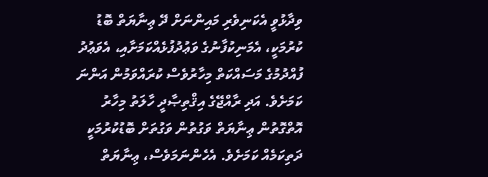ވިދާޅުވީ އެކަނިވެރި މައިންނަށް ދޭ ޢިނާޔަތް ބޮޑު ކުރުމަކީ، އެމަނިކުފާނުގެ ވަޢުދުފުޅެއްކަމަށާއި، އެވަޢުދު ފުއްދުމުގެ މަސައްކަތް މިހާރުވެސް ކުރައްވަމުން އަންނަ ކަމަށެވެ. އަދި ރާއްޖޭގެ އިޤްތިޞާދީ ހާލަތު މިހާރު އޮތްގޮތުން ޢިނާޔަތް ވަގުތުން ވަގުތަށް ބޮޑުކުރުމަކީ ދަތިކަމެއް ކަމަށެވެ. އެހެންނަމަވެސް، ޢިނާޔަތް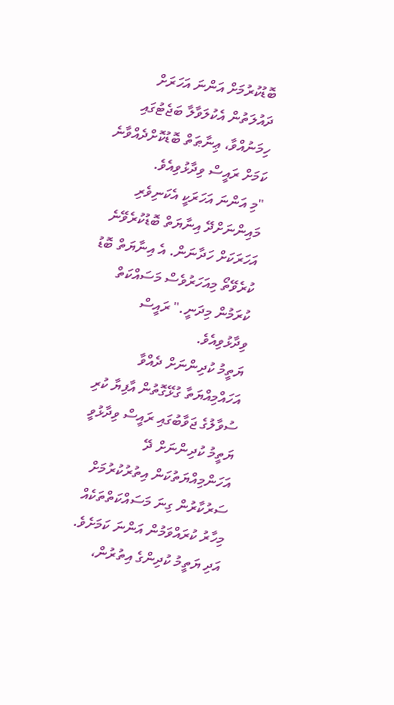ބޮޑުކުރުމަށް އަންނަ އަހަރަށް ދައުލަތުން އެކުލަވާލާ ބަޖެޓުގައި ހިމަނުއްވާ، ޢިނާޠަތް ބޮޑުކޮށްދެއްވާނެ ކަމަށް ރައީސް ވިދާޅުވިއެވެ.
"މި އަންނަ އަހަރަކީ އެކަނިވެރި މައިންނަށްދޭ އިނާޔަތް ބޮޑުކުރެވޭނެ އަހަރަކަށް ހަދާނަން. އެ އިނާޔަތް ބޮޑު ކުރެވޭތޯ މިއަހަރުވެސް މަސައްކަތް ކުރަމުން މިދަނީ." ރައީސް ވިދާޅުވިއެވެ.
ޔަތީމު ކުދިންނަށް ދެއްވާ އަހައްމިއްޔަތާ ގުޅޭގޮތުން އާފިޔާ ކުރި ސުވާލުގެ ޖަވާބުގައި ރައީސް ވިދާޅުވީ ޔަތީމު ކުދިންނަށް ދޭ އަހަންމިއްޔަތުކަން އިތުރުކުރުމަށް ސަރުކާރުން ގިނަ މަސައްކަތްތަކެއް މިހާރު ކުރައްވަމުން އަންނަ ކަމަށެވެ. އަދި ޔަތީމު ކުދިންގެ އިތުރުން،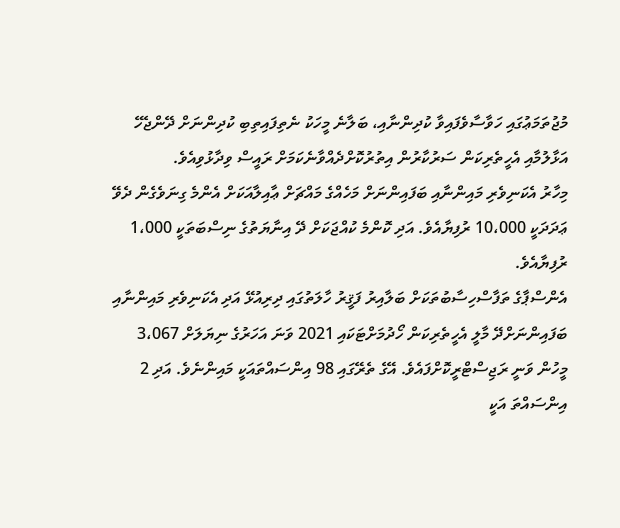މުޖުތަމަޢުގައި ހަވާސާވެފައިވާ ކުދިންނާއި، ބަލާނެ މީހަކު ނެތިފައިތިބި ކުދިންނަށް ދޭންޖެހޭ އަޅާލުމާއި އެހީތެރިކަން ސަރުކާރުން އިތުރުކޮށްދެއްވާނެކަމަށް ރައީސް ވިދާޅުވިއެވެ.
މިހާރު އެކަނިވެރި މައިންނާއި ބަފައިންނަށް މަހެއްގެ މައްޗަށް ޢާއިލާއަކަށް އެންމެ ގިނަވެގެން ދެވޭ ޢަދަދަކީ 10،000 ރުފިޔާއެވެ. އަދި ކޮންމެ ކުއްޖަކަށް ދޭ އިނާޔަތުގެ ނިސްބަތަކީ 1،000 ރުފިޔާއެވެ.
އެންސްޕާގެ ތަފާސްހިސާބުތަކަށް ބަލާއިރު ފަޤީރު ހާލަތުގައި ދިރިއުޅޭ އަދި އެކަނިވެރި މައިންނާއި ބަފައިންނަށްދޭ މާލީ އެހީތެރިކަން ހޯދުމަށްޓަކައި 2021 ވަނަ އަހަރުގެ ނިޔަލަށް 3،067 މީހުން ވަނީ ރަޖިސްޓްރީކޮށްފައެވެ. އޭގެ ތެރޭގައި 98 އިންސައްތައަކީ މައިންނެވެ. އަދި 2 އިންސައްތަ އަކީ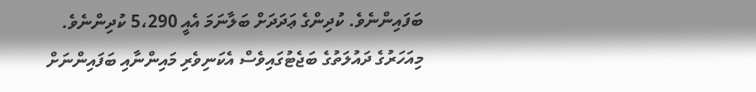ބަފައިންނެވެ. ކުދިންގެ ޢަދަދަށް ބަލާނަމަ އެއީ 5،290 ކުދިންނެވެ.
މިއަހަރުގެ ދައުލަތުގެ ބަޖެޓުގައިވެސް އެކަނިވެރި މައިންނާއި ބަފައިންނަށް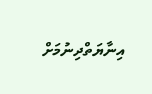އިނާޔަތްދިނުމަށް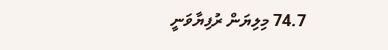74.7 މިލިޔަން ރުފިޔާވަނީ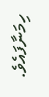ހިމަނާފައެވެ.